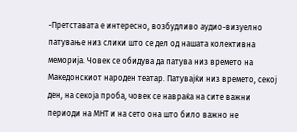-Претставата е интересно, возбудливо аудио-визуелно патување низ слики што се дел од нашата колективна меморија. Човек се обидува да патува низ времето на Македонскиот народен театар. Патувајќи низ времето, секој ден, на секоја проба, човек се навраќа на сите важни периоди на МНТ и на сето она што било важно не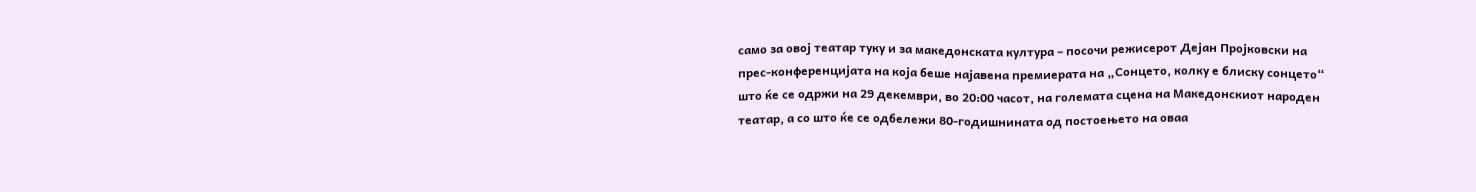само за овој театар туку и за македонската култура – посочи режисерот Дејан Пројковски на прес-конференцијата на која беше најавена премиерата на „Сонцето, колку е блиску сонцето“ што ќе се одржи на 29 декември, во 20:00 часот, на големата сцена на Македонскиот народен театар, а со што ќе се одбележи 80-годишнината од постоењето на оваа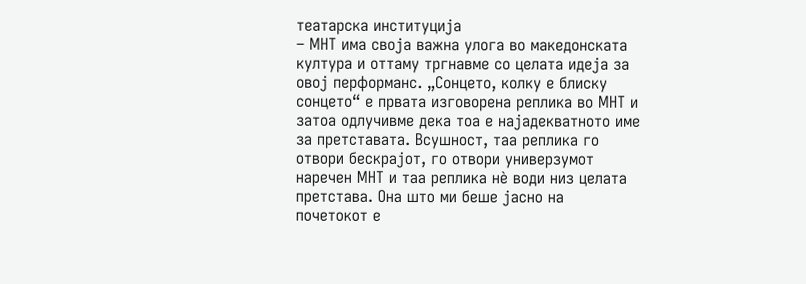театарска институција
– МНТ има своја важна улога во македонската култура и оттаму тргнавме со целата идеја за овој перформанс. „Сонцето, колку е блиску сонцето“ е првата изговорена реплика во МНТ и затоа одлучивме дека тоа е најадекватното име за претставата. Всушност, таа реплика го отвори бескрајот, го отвори универзумот наречен МНТ и таа реплика нè води низ целата претстава. Она што ми беше јасно на почетокот е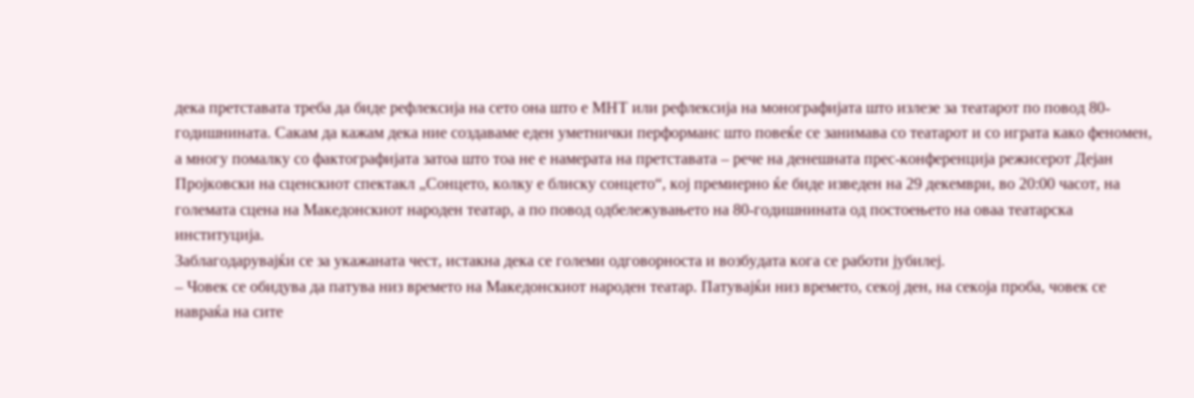дека претставата треба да биде рефлексија на сето она што е МНТ или рефлексија на монографијата што излезе за театарот по повод 80-годишнината. Сакам да кажам дека ние создаваме еден уметнички перформанс што повеќе се занимава со театарот и со играта како феномен, а многу помалку со фактографијата затоа што тоа не е намерата на претставата – рече на денешната прес-конференција режисерот Дејан Пројковски на сценскиот спектакл „Сонцето, колку е блиску сонцето“, кој премиерно ќе биде изведен на 29 декември, во 20:00 часот, на големата сцена на Македонскиот народен театар, а по повод одбележувањето на 80-годишнината од постоењето на оваа театарска институција.
Заблагодарувајќи се за укажаната чест, истакна дека се големи одговорноста и возбудата кога се работи јубилеј.
– Човек се обидува да патува низ времето на Македонскиот народен театар. Патувајќи низ времето, секој ден, на секоја проба, човек се навраќа на сите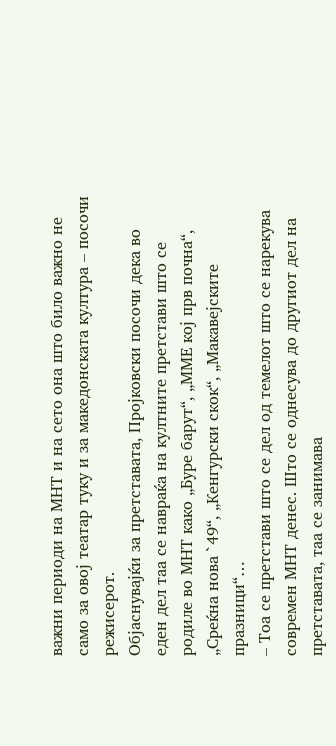важни периоди на МНТ и на сето она што било важно не само за овој театар туку и за македонската култура – посочи режисерот.
Објаснувајќи за претставата, Пројковски посочи дека во еден дел таа се навраќа на култните претстави што се родиле во МНТ како „Буре барут“, „ММЕ кој прв почна“, „Среќна нова `49“, „Кенгурски скок“, „Макавејските празници“…
– Тоа се претстави што се дел од темелот што се нарекува современ МНТ денес. Што се однесува до другиот дел на претставата, таа се занимава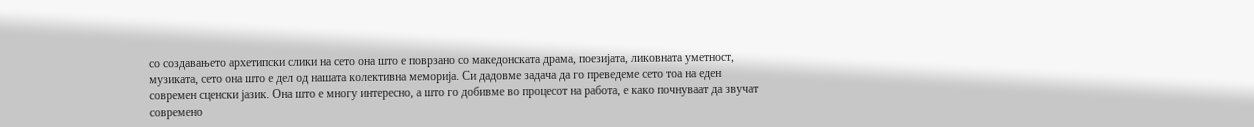со создавањето архетипски слики на сето она што е поврзано со македонската драма, поезијата, ликовната уметност, музиката, сето она што е дел од нашата колективна меморија. Си дадовме задача да го преведеме сето тоа на еден современ сценски јазик. Она што е многу интересно, а што го добивме во процесот на работа, е како почнуваат да звучат современо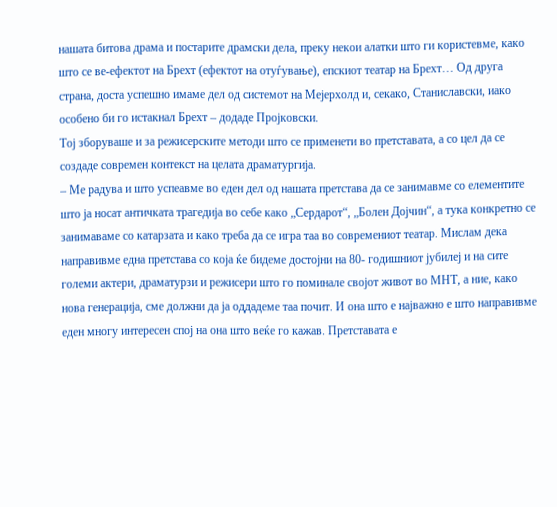нашата битова драма и постарите драмски дела, преку некои алатки што ги користевме, како што се ве-ефектот на Брехт (ефектот на отуѓување), епскиот театар на Брехт… Од друга страна, доста успешно имаме дел од системот на Мејерхолд и, секако, Станиславски, иако особено би го истакнал Брехт – додаде Пројковски.
Тој зборуваше и за режисерските методи што се применети во претставата, а со цел да се создаде современ контекст на целата драматургија.
– Ме радува и што успеавме во еден дел од нашата претстава да се занимавме со елементите што ја носат античката трагедија во себе како „Сердарот“, „Болен Дојчин“, а тука конкретно се занимаваме со катарзата и како треба да се игра таа во современиот театар. Мислам дека направивме една претстава со која ќе бидеме достојни на 80- годишниот јубилеј и на сите големи актери, драматурзи и режисери што го поминале својот живот во МНТ, а ние, како нова генерација, сме должни да ја оддадеме таа почит. И она што е најважно е што направивме еден многу интересен спој на она што веќе го кажав. Претставата е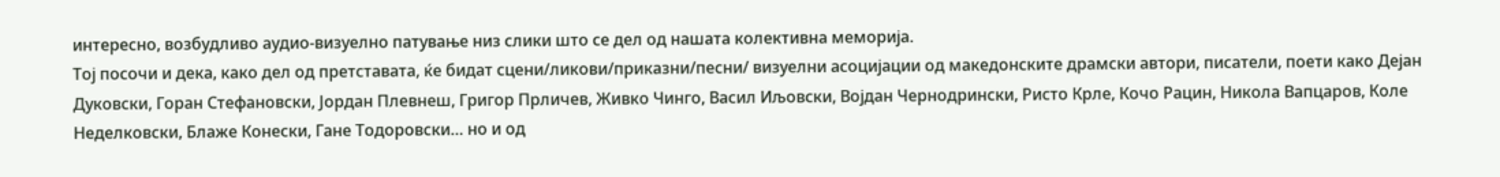интересно, возбудливо аудио-визуелно патување низ слики што се дел од нашата колективна меморија.
Тој посочи и дека, како дел од претставата, ќе бидат сцени/ликови/приказни/песни/ визуелни асоцијации од македонските драмски автори, писатели, поети како Дејан Дуковски, Горан Стефановски, Јордан Плевнеш, Григор Прличев, Живко Чинго, Васил Иљовски, Војдан Чернодрински, Ристо Крле, Кочо Рацин, Никола Вапцаров, Коле Неделковски, Блаже Конески, Гане Тодоровски… но и од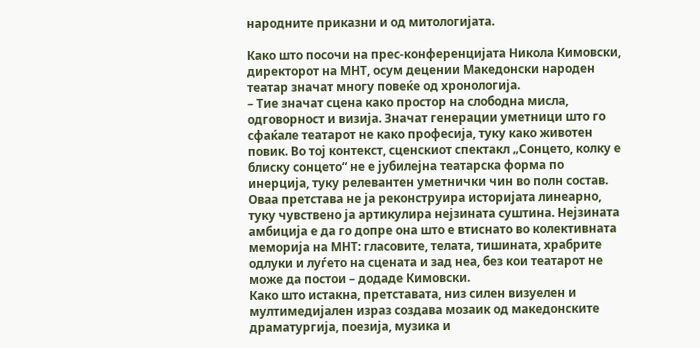народните приказни и од митологијата.

Како што посочи на прес-конференцијата Никола Кимовски, директорот на МНТ, осум децении Македонски народен театар значат многу повеќе од хронологија.
– Тие значат сцена како простор на слободна мисла, одговорност и визија. Значат генерации уметници што го сфаќале театарот не како професија, туку како животен повик. Во тој контекст, сценскиот спектакл „Сонцето, колку е блиску сонцето“ не е јубилејна театарска форма по инерција, туку релевантен уметнички чин во полн состав. Оваа претстава не ја реконструира историјата линеарно, туку чувствено ја артикулира нејзината суштина. Нејзината амбиција е да го допре она што е втиснато во колективната меморија на МНТ: гласовите, телата, тишината, храбрите одлуки и луѓето на сцената и зад неа, без кои театарот не може да постои – додаде Кимовски.
Како што истакна, претставата, низ силен визуелен и мултимедијален израз создава мозаик од македонските драматургија, поезија, музика и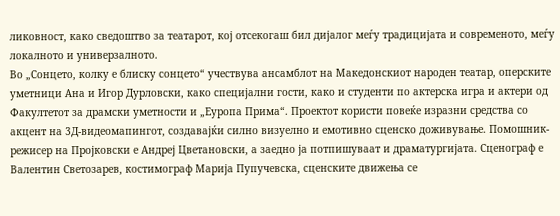ликовност, како сведоштво за театарот, кој отсекогаш бил дијалог меѓу традицијата и современото, меѓу локалното и универзалното.
Во „Сонцето, колку е блиску сонцето“ учествува ансамблот на Македонскиот народен театар, оперските уметници Ана и Игор Дурловски, како специјални гости, како и студенти по актерска игра и актери од Факултетот за драмски уметности и „Еуропа Прима“. Проектот користи повеќе изразни средства со акцент на 3Д-видеомапингот, создавајќи силно визуелно и емотивно сценско доживување. Помошник-режисер на Пројковски е Андреј Цветановски, а заедно ја потпишуваат и драматургијата. Сценограф е Валентин Светозарев, костимограф Марија Пупучевска, сценските движења се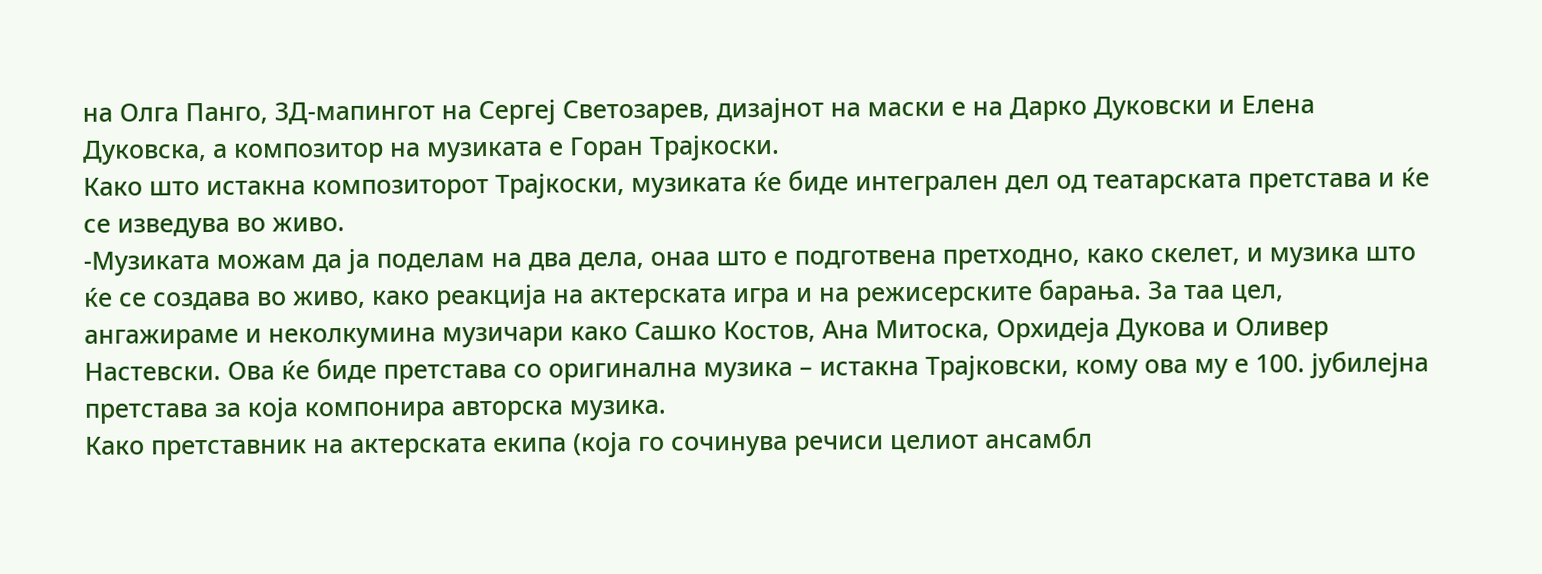на Олга Панго, 3Д-мапингот на Сергеј Светозарев, дизајнот на маски е на Дарко Дуковски и Елена Дуковска, а композитор на музиката е Горан Трајкоски.
Како што истакна композиторот Трајкоски, музиката ќе биде интегрален дел од театарската претстава и ќе се изведува во живо.
-Музиката можам да ја поделам на два дела, онаа што е подготвена претходно, како скелет, и музика што ќе се создава во живо, како реакција на актерската игра и на режисерските барања. За таа цел, ангажираме и неколкумина музичари како Сашко Костов, Ана Митоска, Орхидеја Дукова и Оливер Настевски. Ова ќе биде претстава со оригинална музика – истакна Трајковски, кому ова му е 100. јубилејна претстава за која компонира авторска музика.
Како претставник на актерската екипа (која го сочинува речиси целиот ансамбл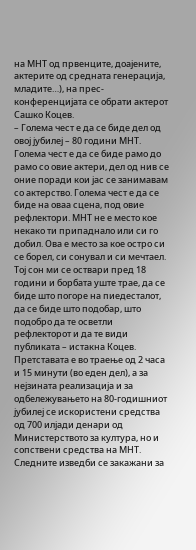на МНТ од првенците, доајените, актерите од средната генерација, младите…), на прес-конференцијата се обрати актерот Сашко Коцев.
– Голема чест е да се биде дел од овој јубилеј – 80 години МНТ. Голема чест е да се биде рамо до рамо со овие актери, дел од нив се оние поради кои јас се занимавам со актерство. Голема чест е да се биде на оваа сцена, под овие рефлектори. МНТ не е место кое некако ти припаднало или си го добил. Ова е место за кое остро си се борел, си сонувал и си мечтаел. Тој сон ми се оствари пред 18 години и борбата уште трае, да се биде што погоре на пиедесталот, да се биде што подобар, што подобро да те осветли рефлекторот и да те види публиката – истакна Коцев.
Претставата е во траење од 2 часа и 15 минути (во еден дел), а за нејзината реализација и за одбележувањето на 80-годишниот јубилеј се искористени средства од 700 илјади денари од Министерството за култура, но и сопствени средства на МНТ. Следните изведби се закажани за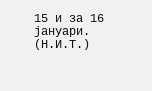15 и за 16 јануари. (Н.И.Т.)